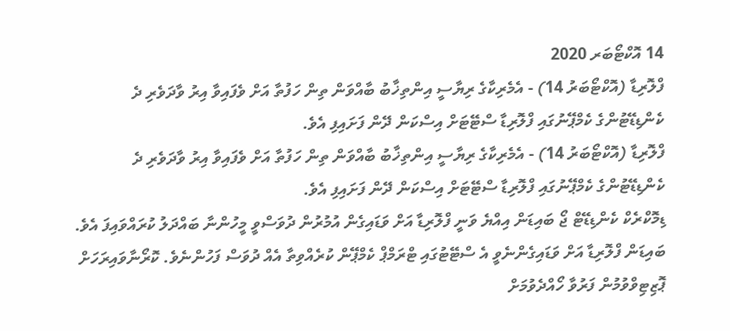14 އޮކްޓޯބަރ 2020
ފްލޮރިޑާ (އޮކްޓޯބަރު 14) - އެމެރިކާގެ ރިޔާސީ އިންތިޚާބު ބާއްވަން ތިން ހަފުތާ އަށް ވެފައިވާ އިރު ވާދަވެރި ދެ ކެންޑިޑޭޓުންގެ ކެމްޕޭނުގައި ފްލޮރިޑާ ސްޓޭޓަށް އިސްކަން ދޭން ފަށައިފި އެވެ.
ފްލޮރިޑާ (އޮކްޓޯބަރު 14) - އެމެރިކާގެ ރިޔާސީ އިންތިޚާބު ބާއްވަން ތިން ހަފުތާ އަށް ވެފައިވާ އިރު ވާދަވެރި ދެ ކެންޑިޑޭޓުންގެ ކެމްޕޭނުގައި ފްލޮރިޑާ ސްޓޭޓަށް އިސްކަން ދޭން ފަށައިފި އެވެ.
ޑިމޮކްރެކް ކެންޑިޑޭޓް ޖޯ ބައިޑަން އިއްޔެ ވަނީ ފްލޮރިޑާ އަށް ވަޑައިގެން އުމުރުން ދުވަސްވީ މީހުންނާ ބައްދަލު ކުރައްވައިފަ އެވެ. ބައިޑަން ފްލޮރިޑާ އަށް ވަޑައިގެންނެވީ އެ ސްޓޭޓުގައި ޓްރަމްޕް ކެމްޕޭން ކުރެއްވިތާ އެއް ދުވަސް ފަހުންނެވެ. ކޮރޯނާވައިރަހަށް ޕޮޒިޓިވްވުމުން ފަރުވާ ހޯއްދެވުމަށް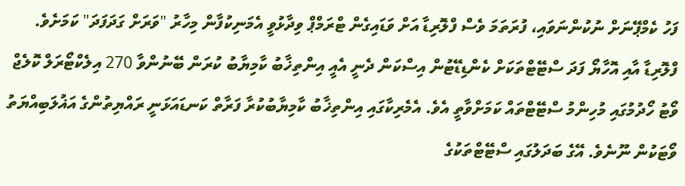ފަހު ކެމްޕޭނަށް ނުކުންނަވައި، ފުރަތަމަ ވެސް ފްލޮރިޑާ އަށް ވަޑައިގެން ޓްރަމްޕް ވިދާޅުވީ އެމަނިކުފާން މިހާރު "ވަރަށް ގަދަފަދަ" ކަމަށެވެ.
ފްލޮރިޑާ އާއި އޮހާޔޯ ފަދަ ސްޓޭޓްތަކަށް ކެންޑިޑޭޓުން އިސްކަން ދެނީ އެއީ އިންތިޚާބު ކާމިޔާބު ކުރަން ބޭނުންވާ 270 އިލެކްޓޯރަލް ކޮލެޖް ވޯޓު ހޯދުމުގައި މުހިންމު ސްޓޭޓްތައް ކަމަށްވާތީ އެވެ. އެމެރިކާގައި އިންތިޚާބު ކާމިޔާބުކުރާ ފަރާތް ކަނޑައަޅަނީ ރައްޔިތުންގެ އަޣުލަބިއްޔަތު ވޯޓަކުން ނޫނެވެ. އޭގެ ބަދަލުގައި ސްޓޭޓްތަކުގެ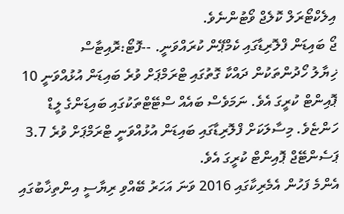އިލެކްޓޯރަލް ކޮލެޖް ވޯޓުންނެވެ.
ޖޯ ބައިޑަން ފްލޮރިޑާގައި ކެމްޕޭން ކުރައްވަނީ. --ފޮޓޯ:ރޮއިޓާސް
ޚިޔާލު ހޯދުންތަކުން ދައްކާ ގޮތުގައި ޓްރަމްޕަށް ވުރެ ބައިޑަން އުޅުއްވަނީ 10 ޕޮއިންޓް ކުރީގަ އެވެ. ނަމަވެސް ބައެއް ސްޓޭޓްތަކުގައި ބައިޑަންގެ ލީޑް ހަންޏެވެ. މިސާލަކަށް ފްލޮރިޑާގައި ބައިޑަން އުޅުއްވަނީ ޓްރަމްޕަށް ވުރެ 3.7 ޕަސެންޓޭޖް ޕޮއިންޓް ކުރީގަ އެވެ.
އެންމެ ފަހުން އެމެރިކާގައި 2016 ވަނަ އަހަރު ބޭއްވި ރިޔާސީ އިންތިޚާބުގައި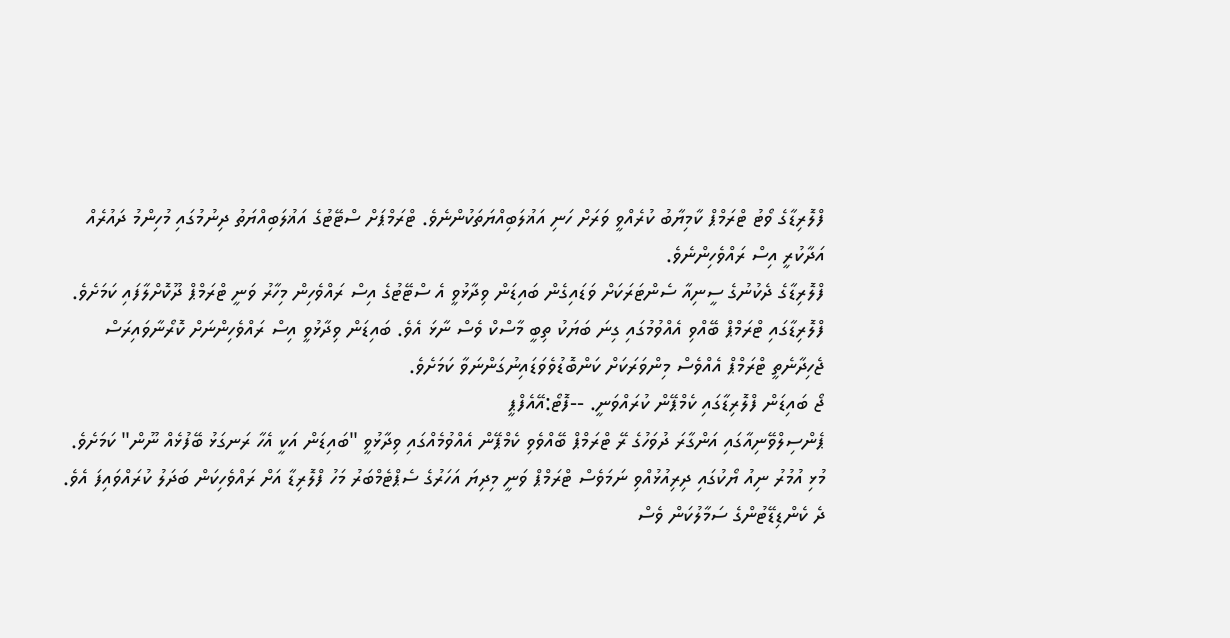ފްލޮރިޑާގެ ވޯޓު ޓްރަމްޕް ކާމިޔާބު ކުރެއްވީ ވަރަށް ހަނި އަޣުލަބިއްޔަތަކުންނެވެ. ޓްރަމްޕަށް ސްޓޭޓުގެ އަޣުލަބިއްޔަތު ދިނުމުގައި މުހިންމު ދައުރެއް އަދާކުރީ އިސް ރައްވެހިންނެވެ.
ފްލޮރިޑާގެ ދެކުނުގެ ސީނިއާ ސެންޓަރަކަށް ވަޑައިގެން ބައިޑަން ވިދާޅުވީ އެ ސްޓޭޓުގެ އިސް ރައްވެހިން މިހާރު ވަނީ ޓްރަމްޕް ދޫކޮށްލާފައި ކަމަށެވެ. ފްލޮރިޑާގައި ޓްރަމްޕް ބޭއްވި އެއްވުމުގައި ގިނަ ބަޔަކު ތިބީ މާސްކް ވެސް ނާޅަ އެވެ. ބައިޑަން ވިދާޅުވީ އިސް ރައްވެހިންނަށް ކޮރޯނާވައިރަސް ޖެހިދާނެތީ ޓްރަމްޕް އެއްވެސް މިންވަރަކަށް ކަންބޮޑުވެވަޑައިނުގަންނަވާ ކަމަށެވެ.
ޖޯ ބައިޑަން ފްލޮރިޑާގައި ކެމްޕޭން ކުރައްވަނީ. --ފޮޓޯ:އޭއެފްޕީ
ޕެންސިލްވޭނިއާގައި އަންގާރަ ދުވަހުގެ ރޭ ޓްރަމްޕް ބޭއްވެވި ކެމްޕޭން އެއްވުމެއްގައި ވިދާޅުވީ "ބައިޑަން އަކީ އެހާ ރަނގަޅު ބޭފުޅެއް ނޫން" ކަމަށެވެ.
މުޅި އުމުރު ނިއު ޔޯކުގައި ދިރިއުޅުއްވި ނަމަވެސް ޓްރަމްޕް ވަނީ މިދިޔަ އަހަރުގެ ސެޕްޓެމްބަރު މަހު ފްލޮރިޑާ އަށް ރައްވެހިކަން ބަދަލު ކުރައްވައިފަ އެވެ.
ދެ ކެންޑިޑޭޓުންގެ ސަމާލުކަން ވެސް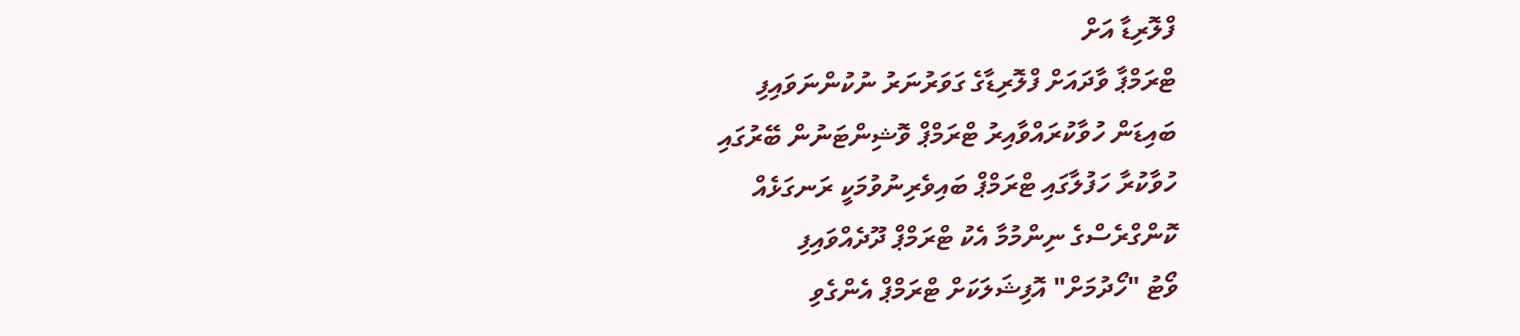ފްލޮރިޑާ އަށް
ޓްރަމްޕާ ވާދައަށް ފްލޮރިޑާގެ ގަވަރުނަރު ނުކުންނަވައިފި
ބައިޑަން ހުވާކުރައްވާއިރު ޓްރަމްޕް ވޮޝިންޓަނުން ބޭރުގައި
ހުވާކުރާ ހަފުލާގައި ޓްރަމްޕް ބައިވެރިނުވުމަކީ ރަނގަޅެއް
ކޮންގްރެސްގެ ނިންމުމާ އެކު ޓްރަމްޕް ދޫދެއްވައިފި
ވޯޓު "ހޯދުމަށް" އޮފިޝަލަކަށް ޓްރަމްޕް އެންގެވި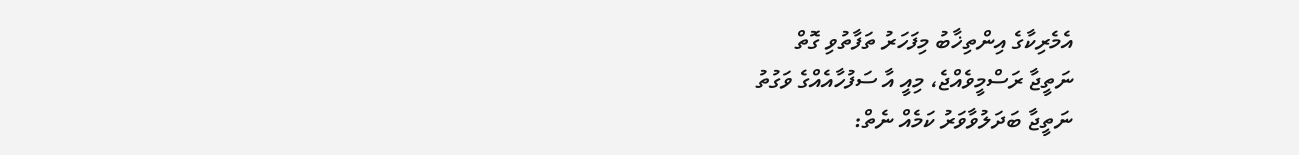އެމެރިކާގެ އިންތިޚާބު މިފަހަރު ތަފާތުވި ގޮތް
ނަތީޖާ ރަސްމީވެއްޖެ، މިއީ އާ ސަފުހާއެއްގެ ވަގުތު
ނަތީޖާ ބަދަލުވާވަރު ކަމެއް ނެތް: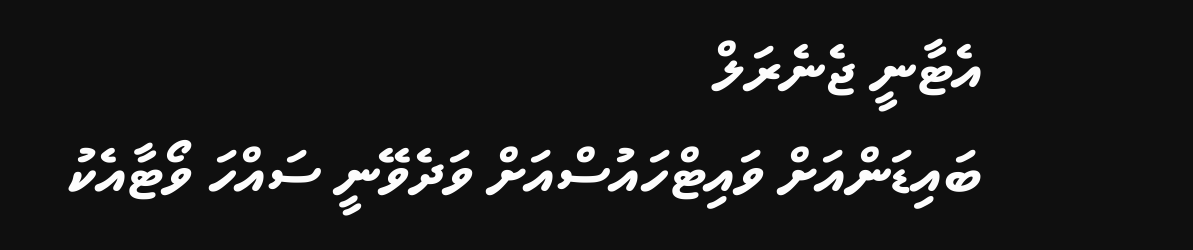އެޓާނީ ޖެނެރަލް
ބައިޑަންއަށް ވައިޓްހައުސްއަށް ވަދެވޭނީ ސައްހަ ވޯޓާއެކު